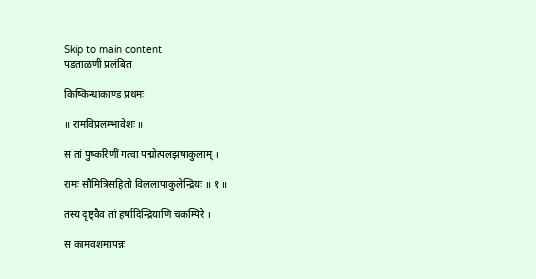Skip to main content
पडताळणी प्रलंबित

किष्किन्धाकाण्ड प्रथमः

॥ रामविप्रलम्भावेशः ॥

स तां पुष्करिणीं गत्वा पद्मोत्पलझषाकुलाम् ।

रामः सौमित्रिसहितो विललापाकुलेन्द्रियः ॥ १ ॥

तस्य दृष्ट्वैव तां हर्षादिन्द्रियाणि चकम्पिरे ।

स कामवशमापन्नः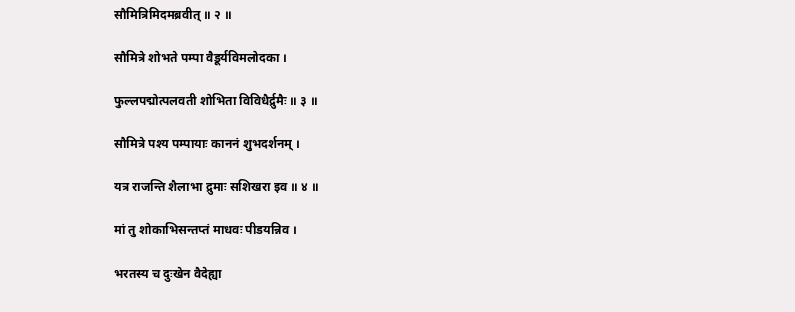सौमित्रिमिदमब्रवीत् ॥ २ ॥

सौमित्रे शोभते पम्पा वैडूर्यविमलोदका ।

फुल्लपद्मोत्पलवती शोभिता विविधैर्द्रुमैः ॥ ३ ॥

सौमित्रे पश्य पम्पायाः काननं शुभदर्शनम् ।

यत्र राजन्ति शैलाभा द्रुमाः सशिखरा इव ॥ ४ ॥

मां तु शोकाभिसन्तप्तं माधवः पीडयन्निव ।

भरतस्य च दुःखेन वैदेह्या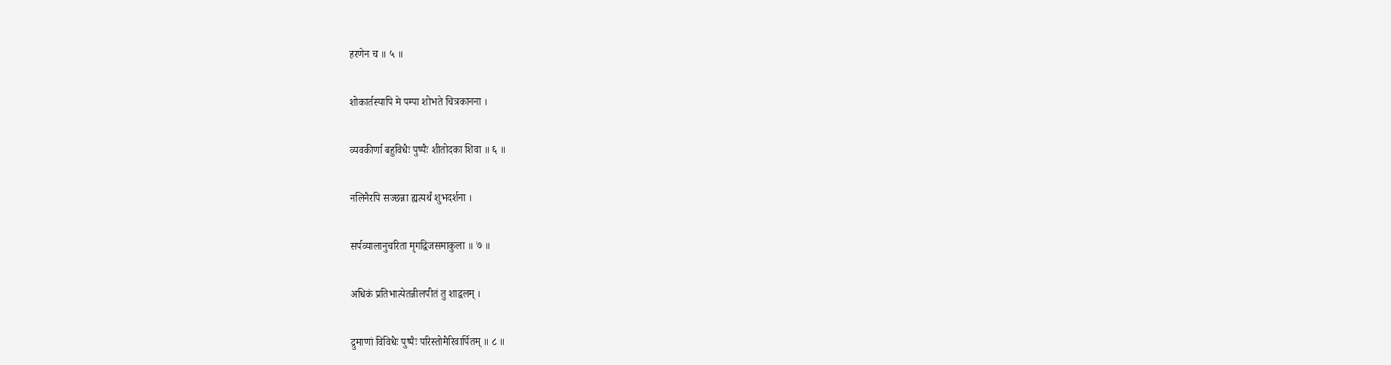हरणेन च ॥ ५ ॥

शोकार्तस्यापि मे पम्पा शोभते चित्रकानना ।

व्यवकीर्णा बहुविधैः पुष्पैः शीतोदका शिवा ॥ ६ ॥

नलिनैरपि सञ्छन्ना ह्यत्यर्थं शुभदर्शना ।

सर्पव्यालानुचरिता मृगद्विजसमाकुला ॥ ७ ॥

अधिकं प्रतिभात्येतन्नीलपीतं तु शाद्वलम् ।

द्रुमाणां विविधैः पुष्पैः परिस्तोमैरिवार्पितम् ॥ ८ ॥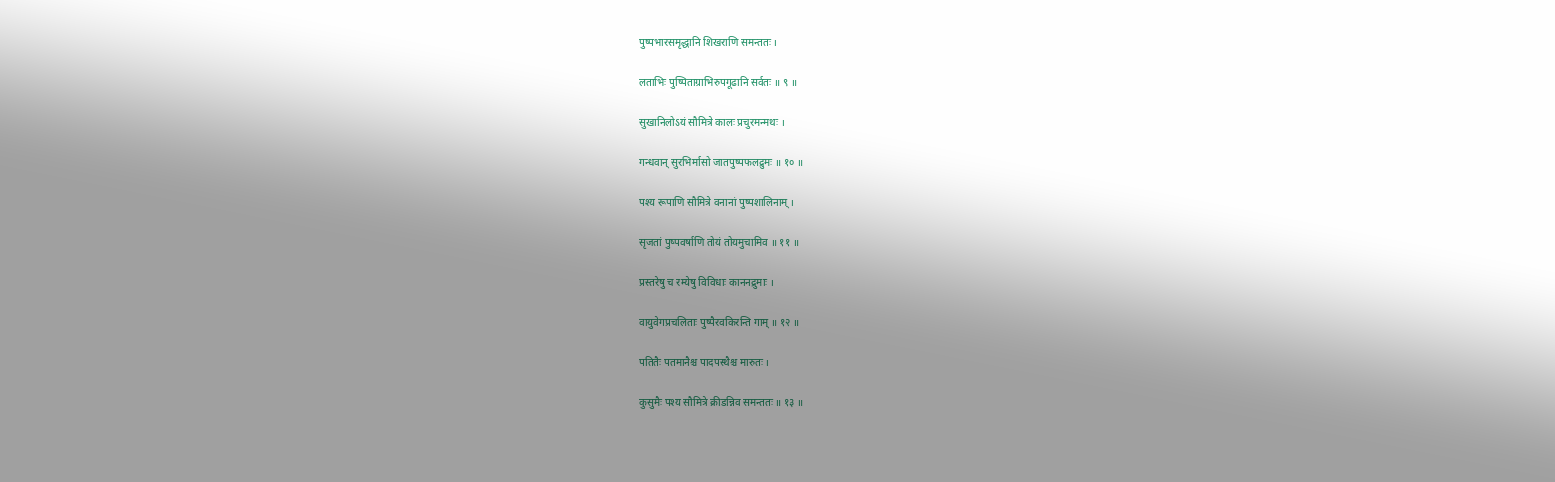पुष्पभारसमृद्धानि शिखराणि समन्ततः ।

लताभिः पुष्पिताग्राभिरुपगूढानि सर्वतः ॥ ९ ॥

सुखानिलोऽयं सौमित्रे कालः प्रचुरमन्मथः ।

गन्धवान् सुरभिर्मासो जातपुष्पफलद्रुमः ॥ १० ॥

पश्य रूपाणि सौमित्रे वनानां पुष्पशालिनाम् ।

सृजतां पुष्पवर्षाणि तोयं तोयमुचामिव ॥ ११ ॥

प्रस्तरेषु च रम्येषु विविधाः काननद्रुमाः ।

वायुवेगप्रचलिताः पुष्पैरवकिरन्ति गाम् ॥ १२ ॥

पतितैः पतमानैश्च पादपस्थैश्च मारुतः ।

कुसुमैः पश्य सौमित्रे क्रीडन्निव समन्ततः ॥ १३ ॥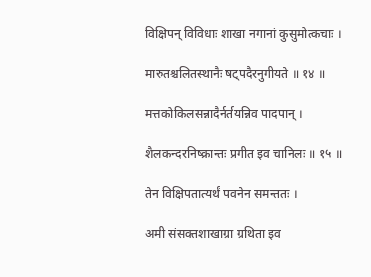विक्षिपन् विविधाः शाखा नगानां कुसुमोत्कचाः ।

मारुतश्चलितस्थानैः षट्पदैरनुगीयते ॥ १४ ॥

मत्तकोकिलसन्नादैर्नर्तयन्निव पादपान् ।

शैलकन्दरनिष्क्रान्तः प्रगीत इव चानिलः ॥ १५ ॥

तेन विक्षिपतात्यर्थं पवनेन समन्ततः ।

अमी संसक्तशाखाग्रा ग्रथिता इव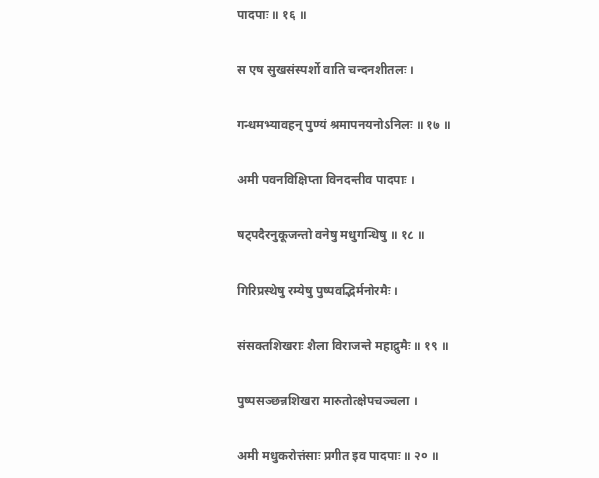पादपाः ॥ १६ ॥

स एष सुखसंस्पर्शो वाति चन्दनशीतलः ।

गन्धमभ्यावहन् पुण्यं श्रमापनयनोऽनिलः ॥ १७ ॥

अमी पवनविक्षिप्ता विनदन्तीव पादपाः ।

षट्पदैरनुकूजन्तो वनेषु मधुगन्धिषु ॥ १८ ॥

गिरिप्रस्थेषु रम्येषु पुष्पवद्भिर्मनोरमैः ।

संसक्तशिखराः शैला विराजन्ते महाद्रुमैः ॥ १९ ॥

पुष्पसञ्छन्नशिखरा मारुतोत्क्षेपचञ्चला ।

अमी मधुकरोत्तंसाः प्रगीत इव पादपाः ॥ २० ॥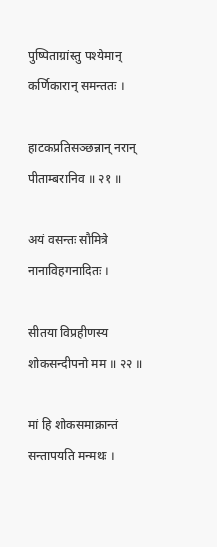पुष्पिताग्रांस्तु पश्येमान् कर्णिकारान् समन्ततः ।

हाटकप्रतिसञ्छन्नान् नरान् पीताम्बरानिव ॥ २१ ॥

अयं वसन्तः सौमित्रे नानाविहगनादितः ।

सीतया विप्रहीणस्य शोकसन्दीपनो मम ॥ २२ ॥

मां हि शोकसमाक्रान्तं सन्तापयति मन्मथः ।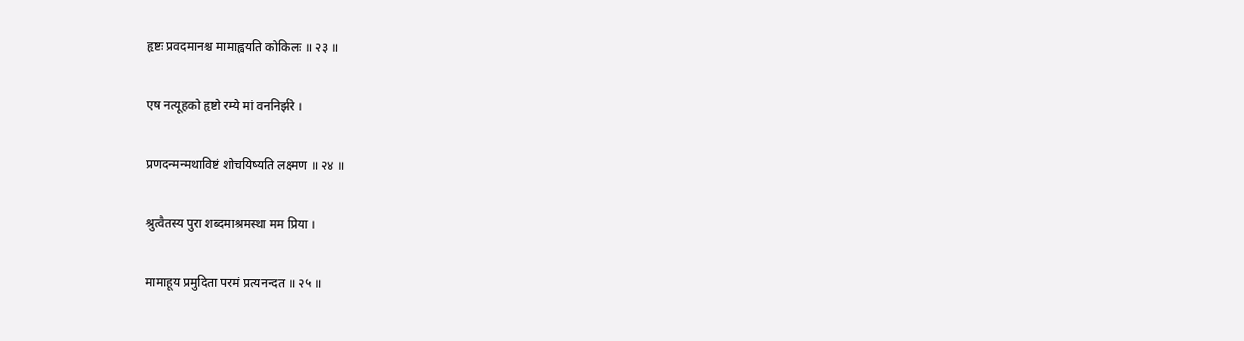हृष्टः प्रवदमानश्च मामाह्वयति कोकिलः ॥ २३ ॥

एष नत्यूहको हृष्टो रम्ये मां वननिर्झरे ।

प्रणदन्मन्मथाविष्टं शोचयिष्यति लक्ष्मण ॥ २४ ॥

श्रुत्वैतस्य पुरा शब्दमाश्रमस्था मम प्रिया ।

मामाहूय प्रमुदिता परमं प्रत्यनन्दत ॥ २५ ॥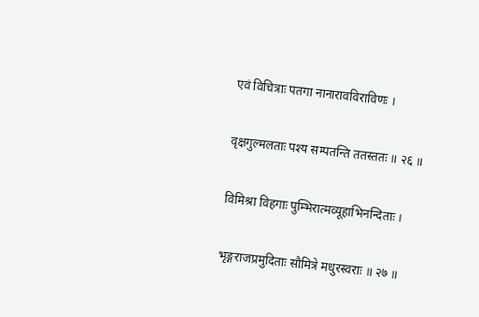एवं विचित्राः पतगा नानारावविराविणः ।

वृक्षगुल्मलताः पश्य सम्पतन्ति ततस्ततः ॥ २६ ॥

विमिश्रा विहगाः पुम्भिरात्मव्यूहाभिनन्दिताः ।

भृङ्गराजप्रमुदिताः सौमित्रे मधुरस्वराः ॥ २७ ॥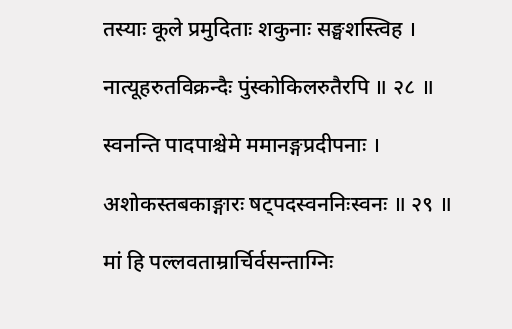तस्याः कूले प्रमुदिताः शकुनाः सङ्घशस्त्विह ।

नात्यूहरुतविक्रन्दैः पुंस्कोकिलरुतैरपि ॥ २८ ॥

स्वनन्ति पादपाश्चेमे ममानङ्गप्रदीपनाः ।

अशोकस्तबकाङ्गारः षट्पदस्वननिःस्वनः ॥ २९ ॥

मां हि पल्लवताम्रार्चिर्वसन्ताग्निः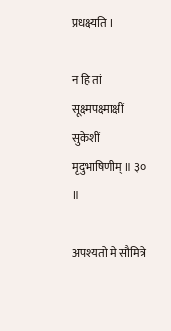प्रधक्ष्यति ।

न हि तां सूक्ष्मपक्ष्माक्षीं सुकेशीं मृदुभाषिणीम् ॥ ३० ॥

अपश्यतो मे सौमित्रे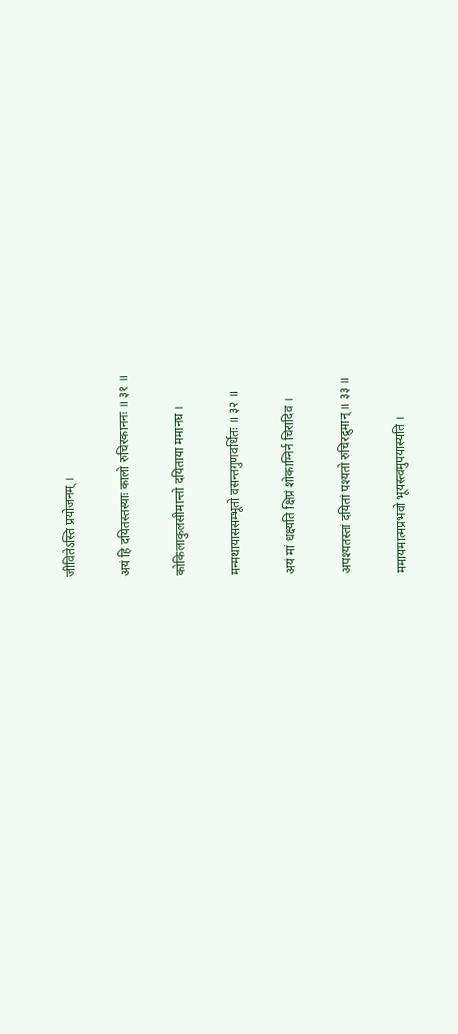जीवितेऽस्ति प्रयोजनम् ।

अयं हि दयितस्तस्याः कालो रुचिरकाननः ॥ ३१ ॥

कोकिलाकुलसीमान्तो दयिताया ममानघ ।

मन्मथायाससम्भूतो वसन्तगुणवर्धितः ॥ ३२ ॥

अयं मां धक्ष्यति क्षिप्रं शोकाग्निर्न चिरादिव ।

अपश्यतस्तां दयितां पश्यतो रुचिरद्रुमान् ॥ ३३ ॥

ममायमात्मप्रभवो भूयस्त्वमुपयास्यति ।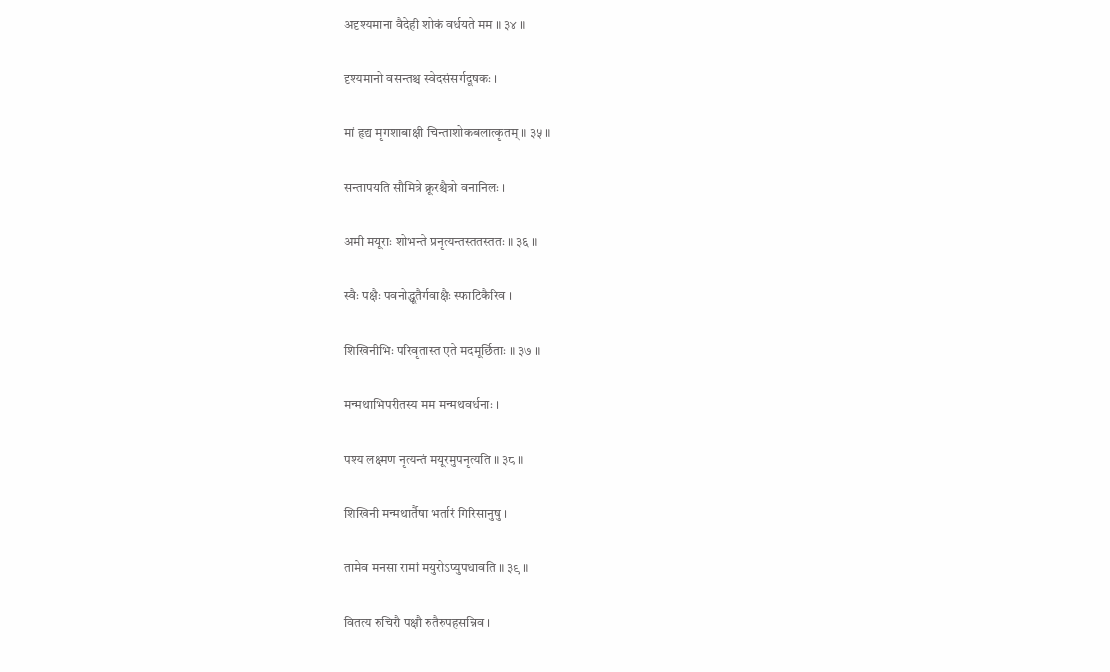अदृश्यमाना वैदेही शोकं वर्धयते मम ॥ ३४ ॥

दृश्यमानो वसन्तश्च स्वेदसंसर्गदूषकः ।

मां हृद्य मृगशाबाक्षी चिन्ताशोकबलात्कृतम् ॥ ३५ ॥

सन्तापयति सौमित्रे क्रूरश्चैत्रो वनानिलः ।

अमी मयूराः शोभन्ते प्रनृत्यन्तस्ततस्ततः ॥ ३६ ॥

स्वैः पक्षैः पवनोद्धूतैर्गवाक्षैः स्फाटिकैरिव ।

शिखिनीभिः परिवृतास्त एते मदमूर्छिताः ॥ ३७ ॥

मन्मथाभिपरीतस्य मम मन्मथवर्धनाः ।

पश्य लक्ष्मण नृत्यन्तं मयूरमुपनृत्यति ॥ ३८ ॥

शिखिनी मन्मथार्तैषा भर्तारं गिरिसानुषु ।

तामेव मनसा रामां मयुरोऽप्युपधावति ॥ ३९ ॥

वितत्य रुचिरौ पक्षौ रुतैरुपहसन्निव ।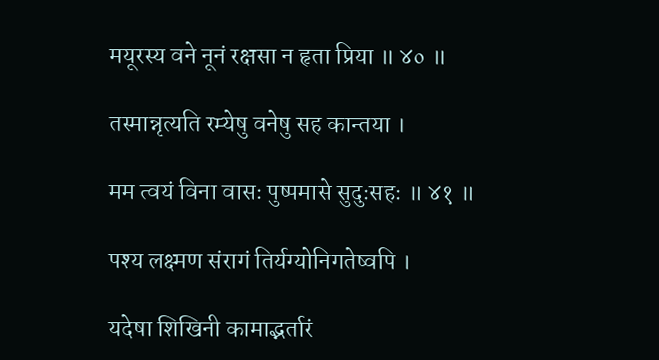मयूरस्य वने नूनं रक्षसा न हृता प्रिया ॥ ४० ॥

तस्मान्नृत्यति रम्येषु वनेषु सह कान्तया ।

मम त्वयं विना वासः पुष्पमासे सुदुःसहः ॥ ४१ ॥

पश्य लक्ष्मण संरागं तिर्यग्योनिगतेष्वपि ।

यदेषा शिखिनी कामाद्भर्तारं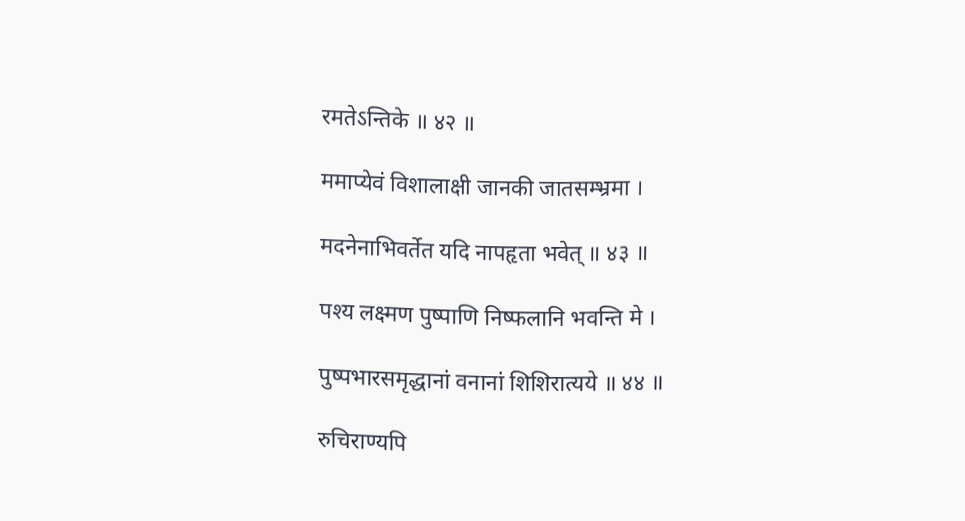रमतेऽन्तिके ॥ ४२ ॥

ममाप्येवं विशालाक्षी जानकी जातसम्भ्रमा ।

मदनेनाभिवर्तेत यदि नापहृता भवेत् ॥ ४३ ॥

पश्य लक्ष्मण पुष्पाणि निष्फलानि भवन्ति मे ।

पुष्पभारसमृद्धानां वनानां शिशिरात्यये ॥ ४४ ॥

रुचिराण्यपि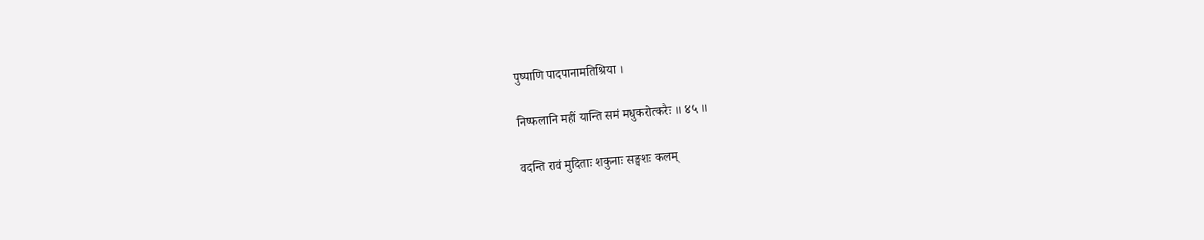पुष्पाणि पादपानामतिश्रिया ।

निष्फलानि महीं यान्ति समं मधुकरोत्करैः ॥ ४५ ॥

वदन्ति रावं मुदिताः शकुनाः सङ्घशः कलम्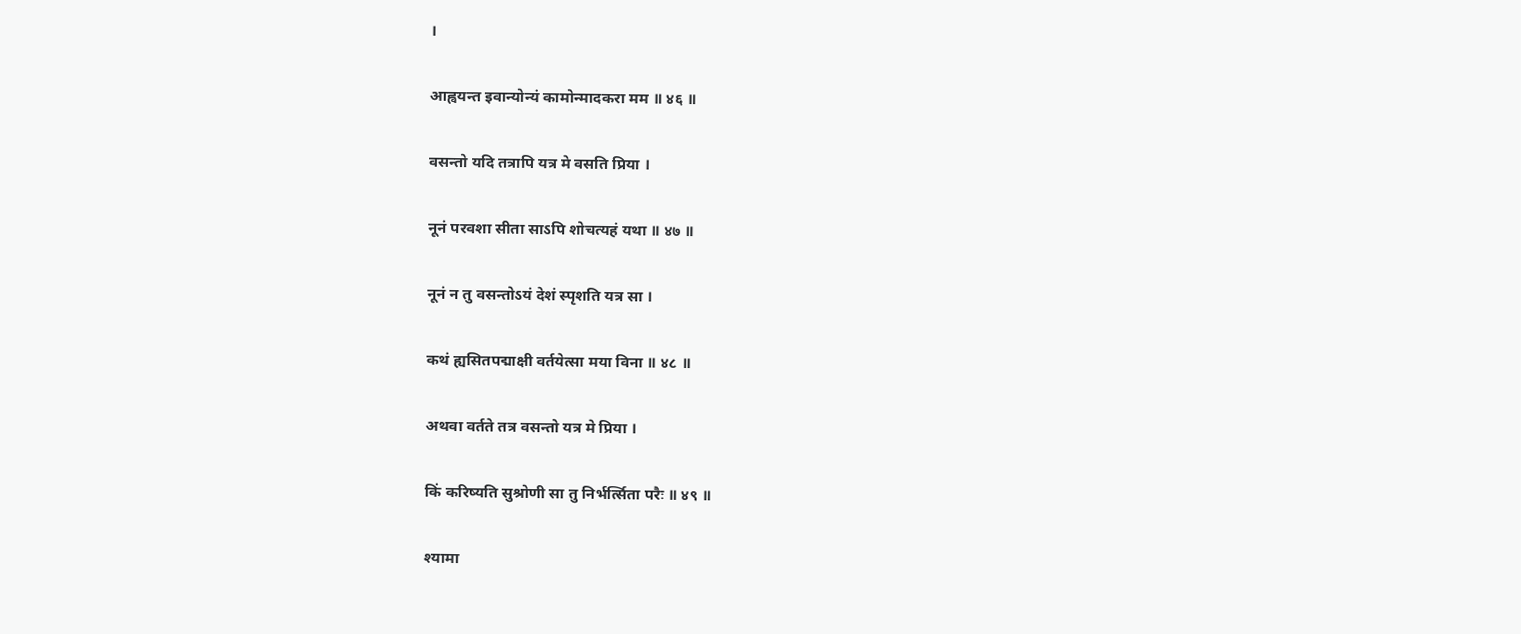।

आह्वयन्त इवान्योन्यं कामोन्मादकरा मम ॥ ४६ ॥

वसन्तो यदि तत्रापि यत्र मे वसति प्रिया ।

नूनं परवशा सीता साऽपि शोचत्यहं यथा ॥ ४७ ॥

नूनं न तु वसन्तोऽयं देशं स्पृशति यत्र सा ।

कथं ह्यसितपद्माक्षी वर्तयेत्सा मया विना ॥ ४८ ॥

अथवा वर्तते तत्र वसन्तो यत्र मे प्रिया ।

किं करिष्यति सुश्रोणी सा तु निर्भर्त्सिता परैः ॥ ४९ ॥

श्यामा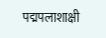पद्मपलाशाक्षी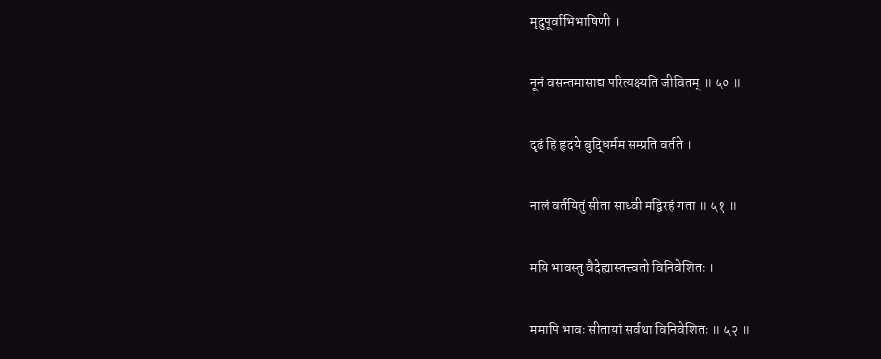मृदुपूर्वाभिभाषिणी ।

नूनं वसन्तमासाद्य परित्यक्ष्यति जीवितम् ॥ ५० ॥

दृढं हि हृदये बुद्धिर्मम सम्प्रति वर्तते ।

नालं वर्तयितुं सीता साध्वी मद्विरहं गता ॥ ५१ ॥

मयि भावस्तु वैदेह्यास्तत्त्वतो विनिवेशितः ।

ममापि भावः सीतायां सर्वथा विनिवेशितः ॥ ५२ ॥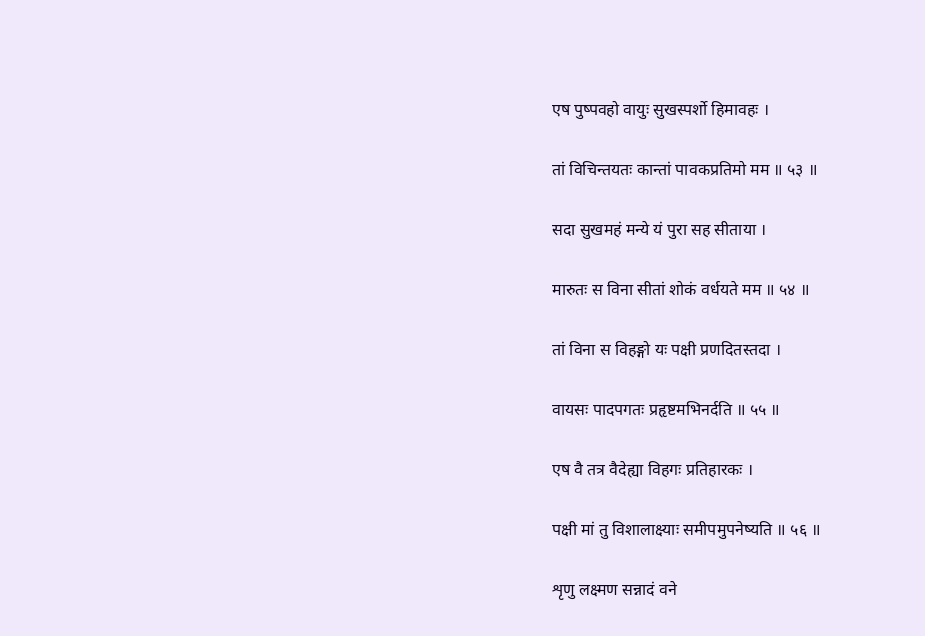एष पुष्पवहो वायुः सुखस्पर्शो हिमावहः ।

तां विचिन्तयतः कान्तां पावकप्रतिमो मम ॥ ५३ ॥

सदा सुखमहं मन्ये यं पुरा सह सीताया ।

मारुतः स विना सीतां शोकं वर्धयते मम ॥ ५४ ॥

तां विना स विहङ्गो यः पक्षी प्रणदितस्तदा ।

वायसः पादपगतः प्रहृष्टमभिनर्दति ॥ ५५ ॥

एष वै तत्र वैदेह्या विहगः प्रतिहारकः ।

पक्षी मां तु विशालाक्ष्याः समीपमुपनेष्यति ॥ ५६ ॥

शृणु लक्ष्मण सन्नादं वने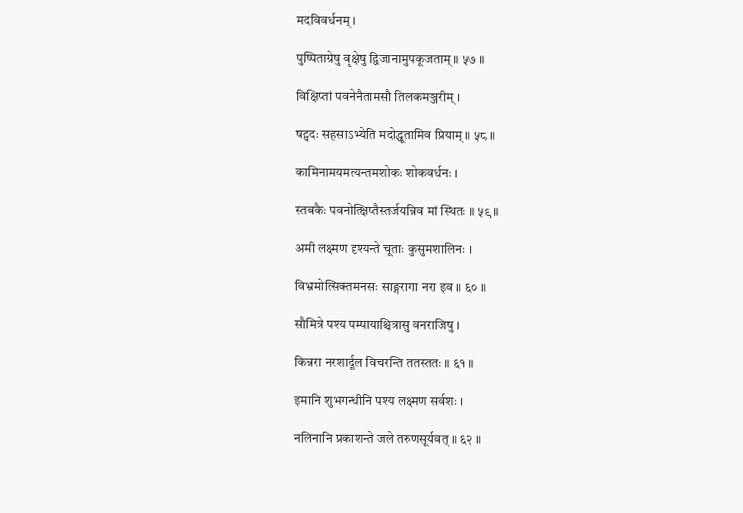मदविवर्धनम् ।

पुष्पिताग्रेषु वृक्षेषु द्विजानामुपकूजताम् ॥ ५७ ॥

विक्षिप्तां पवनेनैतामसौ तिलकमञ्जरीम् ।

षट्पदः सहसाऽभ्येति मदोद्धूतामिव प्रियाम् ॥ ५८ ॥

कामिनामयमत्यन्तमशोकः शोकवर्धनः ।

स्तबकैः पवनोत्क्षिप्तैस्तर्जयन्निव मां स्थितः ॥ ५९ ॥

अमी लक्ष्मण दृश्यन्ते चूताः कुसुमशालिनः ।

विभ्रमोत्सिक्तमनसः साङ्गरागा नरा इव ॥ ६० ॥

सौमित्रे पश्य पम्पायाश्चित्रासु वनराजिषु ।

किन्नरा नरशार्दूल विचरन्ति ततस्ततः ॥ ६१ ॥

इमानि शुभगन्धीनि पश्य लक्ष्मण सर्वशः ।

नलिनानि प्रकाशन्ते जले तरुणसूर्यवत् ॥ ६२ ॥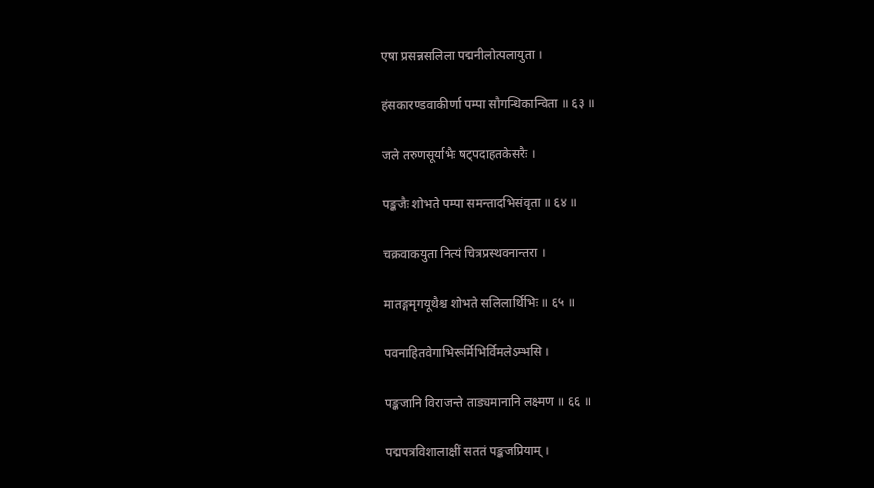एषा प्रसन्नसलिला पद्मनीलोत्पलायुता ।

हंसकारण्डवाकीर्णा पम्पा सौगन्धिकान्विता ॥ ६३ ॥

जले तरुणसूर्याभैः षट्पदाहतकेसरैः ।

पङ्कजैः शोभते पम्पा समन्तादभिसंवृता ॥ ६४ ॥

चक्रवाकयुता नित्यं चित्रप्रस्थवनान्तरा ।

मातङ्गमृगयूथैश्च शोभते सलिलार्थिभिः ॥ ६५ ॥

पवनाहितवेगाभिरूर्मिभिर्विमलेऽम्भसि ।

पङ्कजानि विराजन्ते ताड्यमानानि लक्ष्मण ॥ ६६ ॥

पद्मपत्रविशालाक्षीं सततं पङ्कजप्रियाम् ।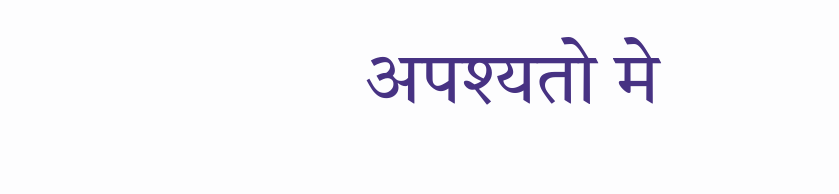अपश्यतो मे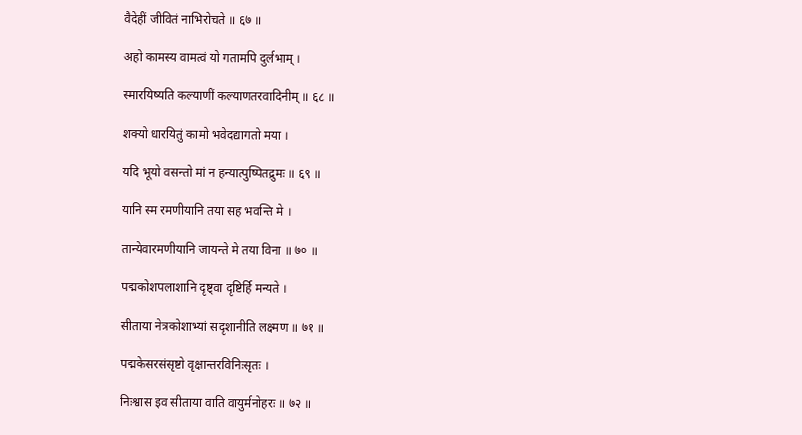वैदेहीं जीवितं नाभिरोचते ॥ ६७ ॥

अहो कामस्य वामत्वं यो गतामपि दुर्लभाम् ।

स्मारयिष्यति कल्याणीं कल्याणतरवादिनीम् ॥ ६८ ॥

शक्यो धारयितुं कामो भवेदद्यागतो मया ।

यदि भूयो वसन्तो मां न हन्यात्पुष्पितद्रुमः ॥ ६९ ॥

यानि स्म रमणीयानि तया सह भवन्ति मे ।

तान्येवारमणीयानि जायन्ते मे तया विना ॥ ७० ॥

पद्मकोशपलाशानि दृष्ट्वा दृष्टिर्हि मन्यते ।

सीताया नेत्रकोशाभ्यां सदृशानीति लक्ष्मण ॥ ७१ ॥

पद्मकेसरसंसृष्टो वृक्षान्तरविनिःसृतः ।

निःश्वास इव सीताया वाति वायुर्मनोहरः ॥ ७२ ॥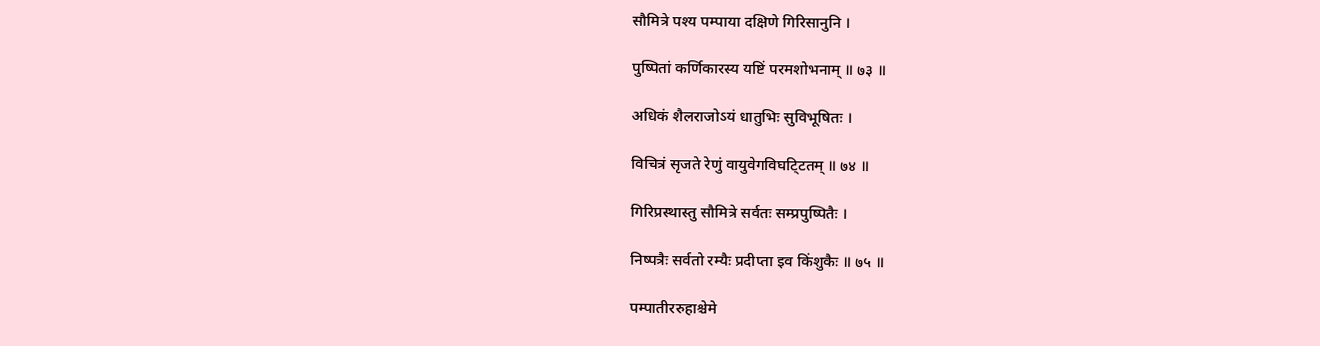सौमित्रे पश्य पम्पाया दक्षिणे गिरिसानुनि ।

पुष्पितां कर्णिकारस्य यष्टिं परमशोभनाम् ॥ ७३ ॥

अधिकं शैलराजोऽयं धातुभिः सुविभूषितः ।

विचित्रं सृजते रेणुं वायुवेगविघट्‍टितम् ॥ ७४ ॥

गिरिप्रस्थास्तु सौमित्रे सर्वतः सम्प्रपुष्पितैः ।

निष्पत्रैः सर्वतो रम्यैः प्रदीप्ता इव किंशुकैः ॥ ७५ ॥

पम्पातीररुहाश्चेमे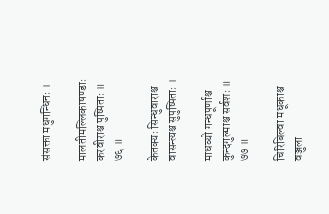संसक्ता मधुगन्धिनः ।

मालतीमल्लिकाषण्डाः करवीराश्च पुष्पिताः ॥ ७६ ॥

केतक्यः सिन्धुवाराश्च वासन्त्यश्च सुपुष्पिताः ।

माधव्यो गन्धपूर्णाश्च कुन्दगुल्माश्च सर्वशः ॥ ७७ ॥

चिरिबिल्वा मधूकाश्च वञ्जुला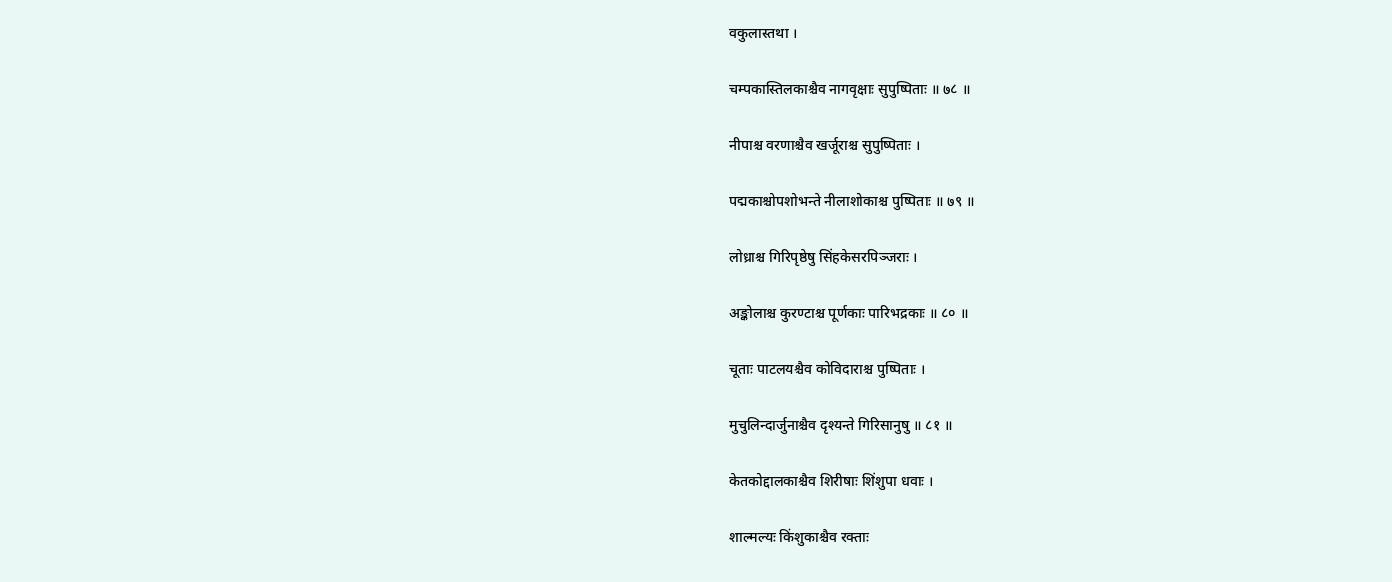वकुलास्तथा ।

चम्पकास्तिलकाश्चैव नागवृक्षाः सुपुष्पिताः ॥ ७८ ॥

नीपाश्च वरणाश्चैव खर्जूराश्च सुपुष्पिताः ।

पद्मकाश्चोपशोभन्ते नीलाशोकाश्च पुष्पिताः ॥ ७९ ॥

लोध्राश्च गिरिपृष्ठेषु सिंहकेसरपिञ्जराः ।

अङ्कोलाश्च कुरण्टाश्च पूर्णकाः पारिभद्रकाः ॥ ८० ॥

चूताः पाटलयश्चैव कोविदाराश्च पुष्पिताः ।

मुचुलिन्दार्जुनाश्चैव दृश्यन्ते गिरिसानुषु ॥ ८१ ॥

केतकोद्दालकाश्चैव शिरीषाः शिंशुपा धवाः ।

शाल्मल्यः किंशुकाश्चैव रक्ताः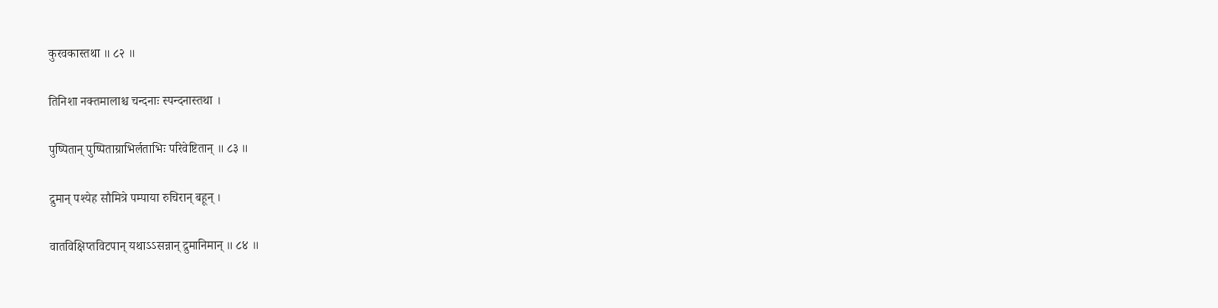कुरवकास्तथा ॥ ८२ ॥

तिनिशा नक्तमालाश्च चन्दनाः स्पन्दनास्तथा ।

पुष्पितान् पुष्पिताग्राभिर्लताभिः परिवेष्टितान् ॥ ८३ ॥

द्रुमान् पश्येह सौमित्रे पम्पाया रुचिरान् बहून् ।

वातविक्षिप्तविटपान् यथाऽऽसन्नान् द्रुमानिमान् ॥ ८४ ॥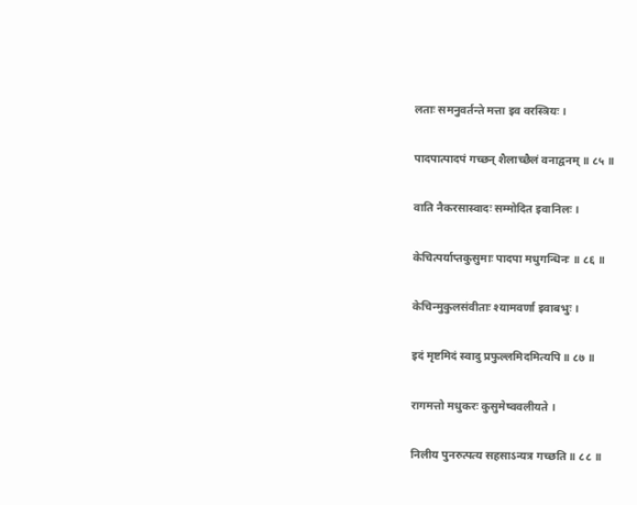लताः समनुवर्तन्ते मत्ता इव वरस्त्रियः ।

पादपात्पादपं गच्छन् शैलाच्छैलं वनाद्वनम् ॥ ८५ ॥

वाति नैकरसास्वादः सम्मोदित इवानिलः ।

केचित्पर्याप्तकुसुमाः पादपा मधुगन्धिनः ॥ ८६ ॥

केचिन्मुकुलसंवीताः श्यामवर्णा इवाबभुः ।

इदं मृष्टमिदं स्वादु प्रफुल्लमिदमित्यपि ॥ ८७ ॥

रागमत्तो मधुकरः कुसुमेष्ववलीयते ।

निलीय पुनरुत्पत्य सहसाऽन्यत्र गच्छति ॥ ८८ ॥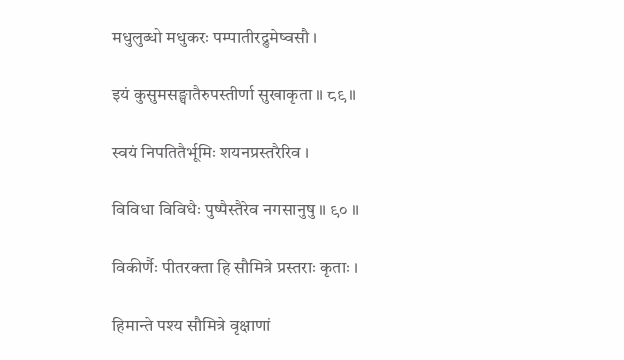मधुलुब्धो मधुकरः पम्पातीरद्रुमेष्वसौ ।

इयं कुसुमसङ्घातैरुपस्तीर्णा सुखाकृता ॥ ८९ ॥

स्वयं निपतितैर्भूमिः शयनप्रस्तरैरिव ।

विविधा विविधैः पुष्पैस्तैरेव नगसानुषु ॥ ९० ॥

विकीर्णैः पीतरक्ता हि सौमित्रे प्रस्तराः कृताः ।

हिमान्ते पश्य सौमित्रे वृक्षाणां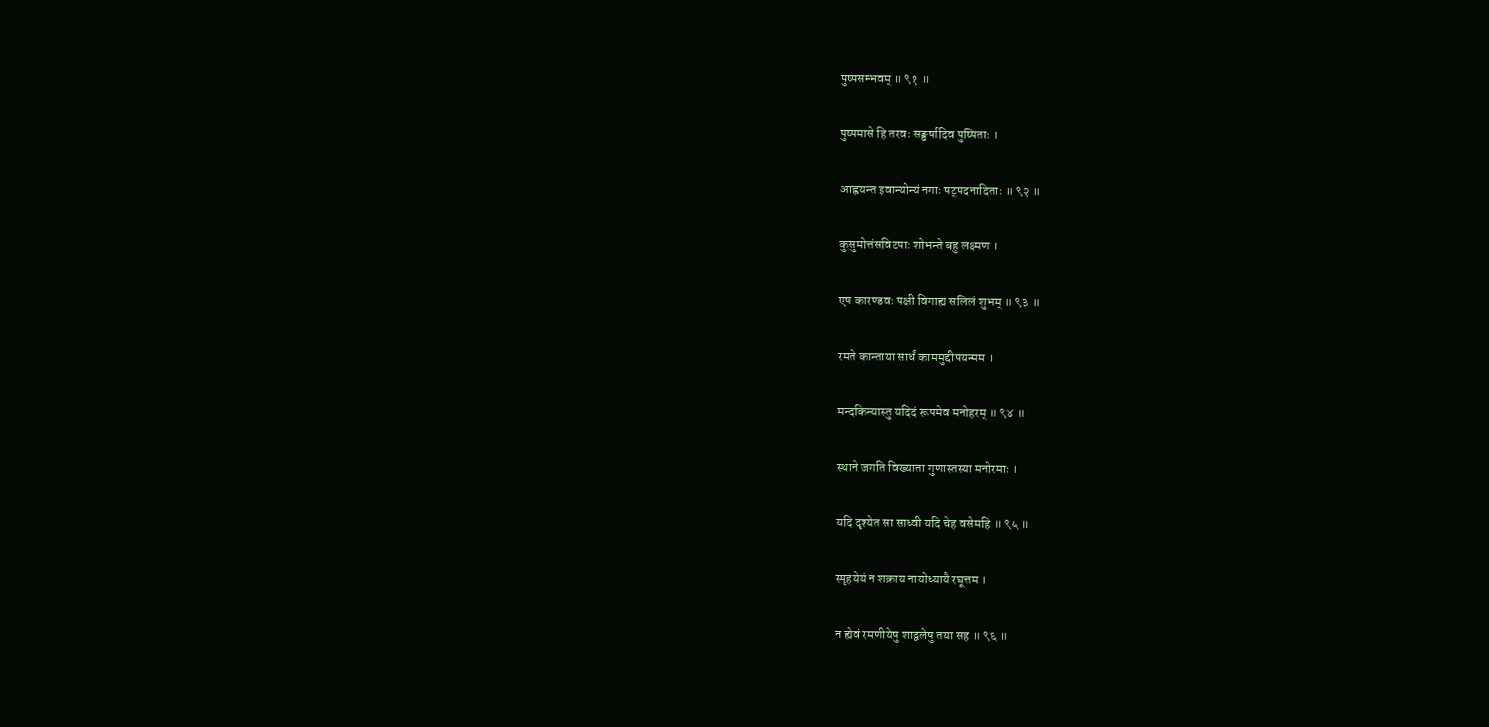पुष्पसम्भवम् ॥ ९१ ॥

पुष्पमासे हि तरवः सङ्घर्षादिव पुष्पिताः ।

आह्वयन्त इवान्योन्यं नगाः षट्पदनादिताः ॥ ९२ ॥

कुसुमोत्तंसविटपाः शोभन्ते बहु लक्ष्मण ।

एष कारण्डवः पक्षी विगाह्य सलिलं शुभम् ॥ ९३ ॥

रमते कान्ताया सार्धं काममुद्दीपयन्मम ।

मन्दकिन्यास्तु यदिदं रूपमेव मनोहरम् ॥ ९४ ॥

स्थाने जगति विख्याता गुणास्तस्या मनोरमाः ।

यदि दृश्येत सा साध्वी यदि चेह वसेमहि ॥ ९५ ॥

स्पृहयेयं न शक्राय नायोध्यायै रघूत्तम ।

न ह्येवं रमणीयेषु शाद्वलेषु तया सह ॥ ९६ ॥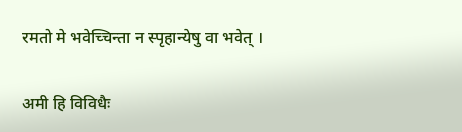रमतो मे भवेच्चिन्ता न स्पृहान्येषु वा भवेत् ।

अमी हि विविधैः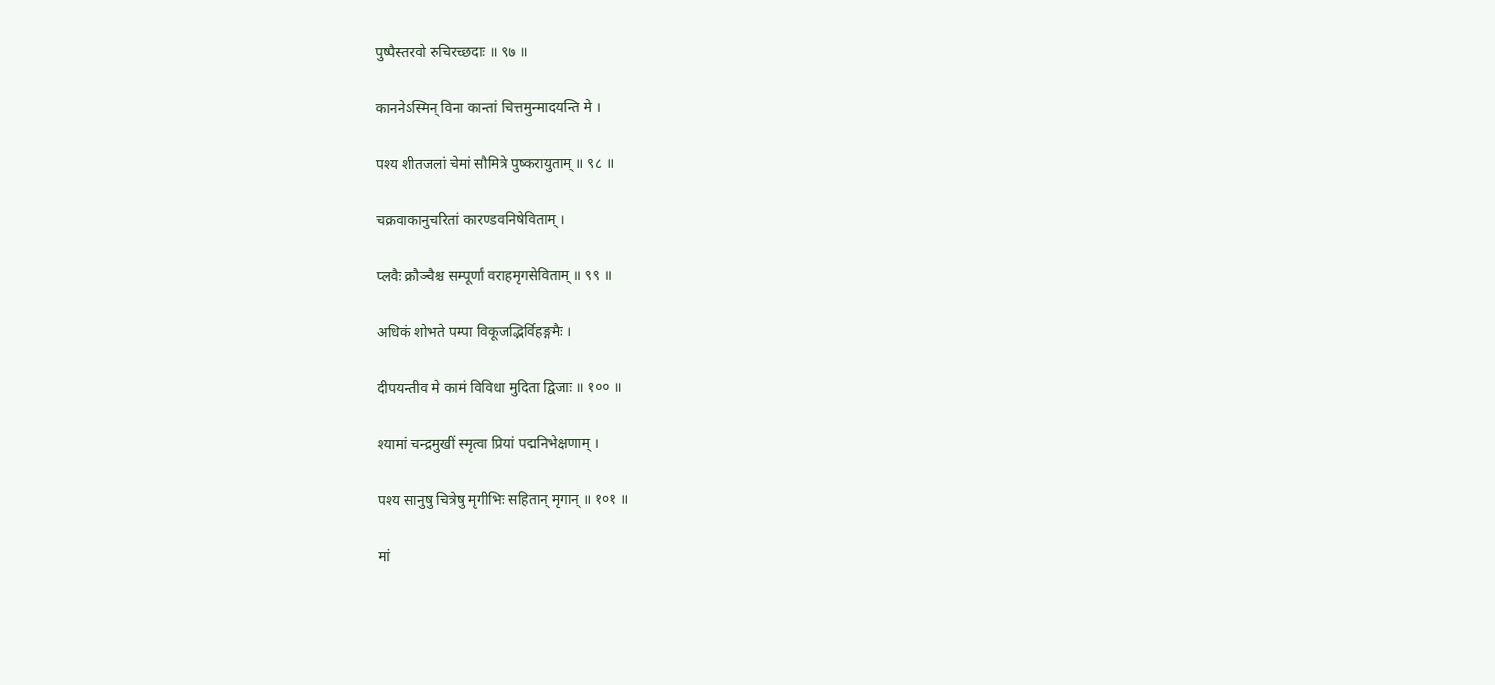पुष्पैस्तरवो रुचिरच्छदाः ॥ ९७ ॥

काननेऽस्मिन् विना कान्तां चित्तमुन्मादयन्ति मे ।

पश्य शीतजलां चेमां सौमित्रे पुष्करायुताम् ॥ ९८ ॥

चक्रवाकानुचरितां कारण्डवनिषेविताम् ।

प्लवैः क्रौञ्चैश्च सम्पूर्णां वराहमृगसेविताम् ॥ ९९ ॥

अधिकं शोभते पम्पा विकूजद्भिर्विहङ्गमैः ।

दीपयन्तीव मे कामं विविधा मुदिता द्विजाः ॥ १०० ॥

श्यामां चन्द्रमुखीं स्मृत्वा प्रियां पद्मनिभेक्षणाम् ।

पश्य सानुषु चित्रेषु मृगीभिः सहितान् मृगान् ॥ १०१ ॥

मां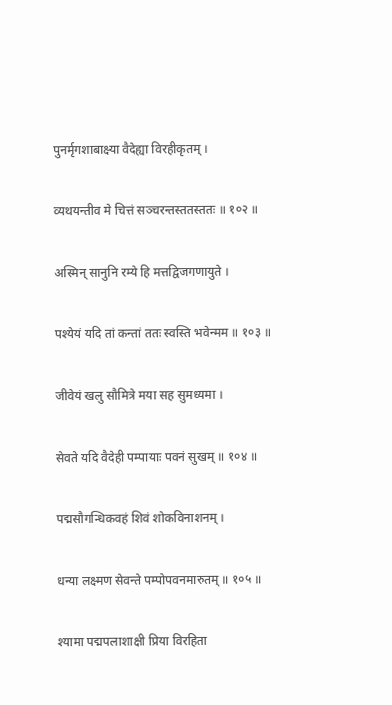पुनर्मृगशाबाक्ष्या वैदेह्या विरहीकृतम् ।

व्यथयन्तीव मे चित्तं सञ्चरन्तस्ततस्ततः ॥ १०२ ॥

अस्मिन् सानुनि रम्ये हि मत्तद्विजगणायुते ।

पश्येयं यदि तां कन्तां ततः स्वस्ति भवेन्मम ॥ १०३ ॥

जीवेयं खलु सौमित्रे मया सह सुमध्यमा ।

सेवते यदि वैदेही पम्पायाः पवनं सुखम् ॥ १०४ ॥

पद्मसौगन्धिकवहं शिवं शोकविनाशनम् ।

धन्या लक्ष्मण सेवन्ते पम्पोपवनमारुतम् ॥ १०५ ॥

श्यामा पद्मपलाशाक्षी प्रिया विरहिता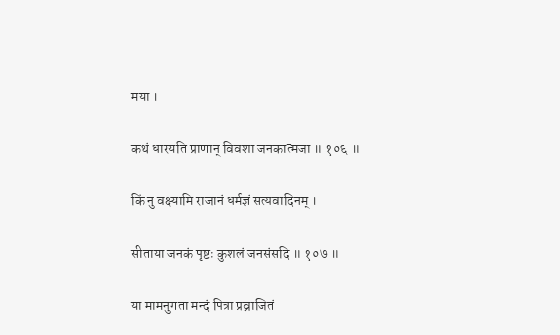मया ।

कथं धारयति प्राणान् विवशा जनकात्मजा ॥ १०६ ॥

किं नु वक्ष्यामि राजानं धर्मज्ञं सत्यवादिनम् ।

सीताया जनकं पृष्टः कुशलं जनसंसदि ॥ १०७ ॥

या मामनुगता मन्दं पित्रा प्रव्राजितं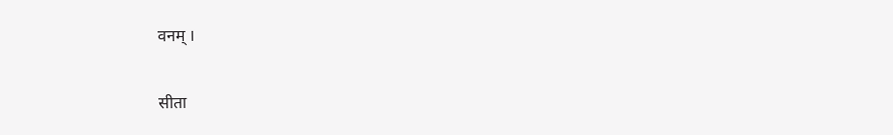वनम् ।

सीता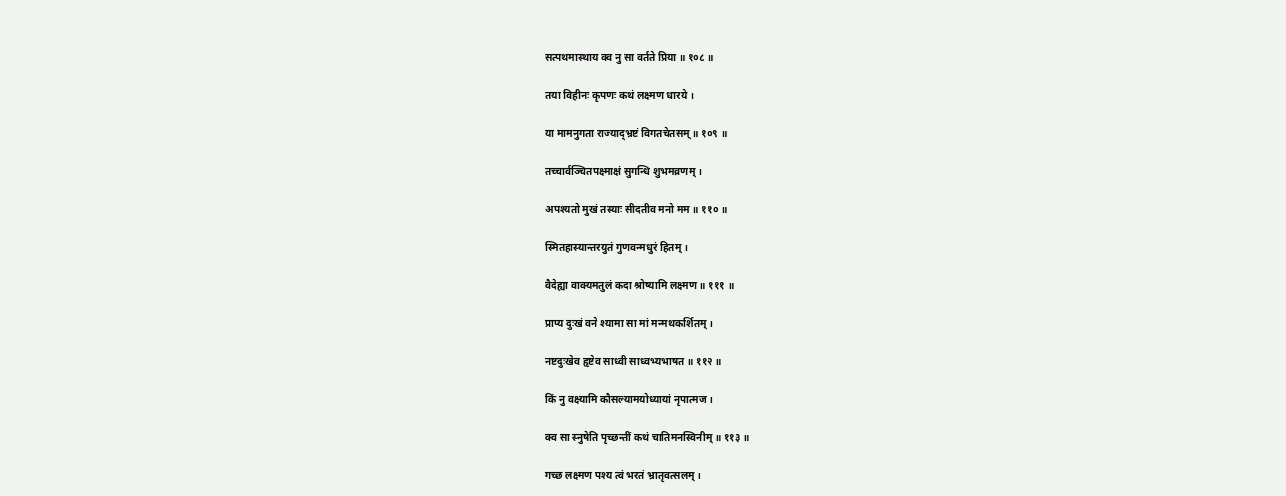सत्पथमास्थाय क्व नु सा वर्तते प्रिया ॥ १०८ ॥

तया विहीनः कृपणः कथं लक्ष्मण धारये ।

या मामनुगता राज्याद्भ्रष्टं विगतचेतसम् ॥ १०९ ॥

तच्चार्वञ्चितपक्ष्माक्षं सुगन्धि शुभमव्रणम् ।

अपश्यतो मुखं तस्याः सीदतीव मनो मम ॥ ११० ॥

स्मितहास्यान्तरयुतं गुणवन्मधुरं हितम् ।

वैदेह्या वाक्यमतुलं कदा श्रोष्यामि लक्ष्मण ॥ १११ ॥

प्राप्य दुःखं वने श्यामा सा मां मन्मथकर्शितम् ।

नष्टदुःखेव हृष्टेव साध्वी साध्वभ्यभाषत ॥ ११२ ॥

किं नु वक्ष्यामि कौसल्यामयोध्यायां नृपात्मज ।

क्व सा स्नुषेति पृच्छन्तीं कथं चातिमनस्विनीम् ॥ ११३ ॥

गच्छ लक्ष्मण पश्य त्वं भरतं भ्रातृवत्सलम् ।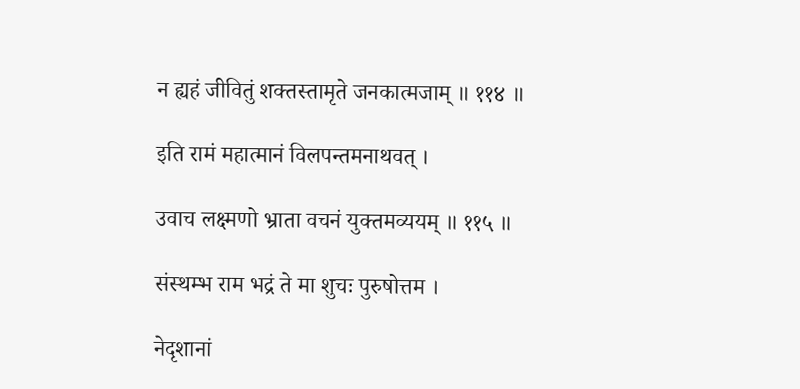न ह्यहं जीवितुं शक्तस्तामृते जनकात्मजाम् ॥ ११४ ॥

इति रामं महात्मानं विलपन्तमनाथवत् ।

उवाच लक्ष्मणो भ्राता वचनं युक्तमव्ययम् ॥ ११५ ॥

संस्थम्भ राम भद्रं ते मा शुचः पुरुषोत्तम ।

नेदृशानां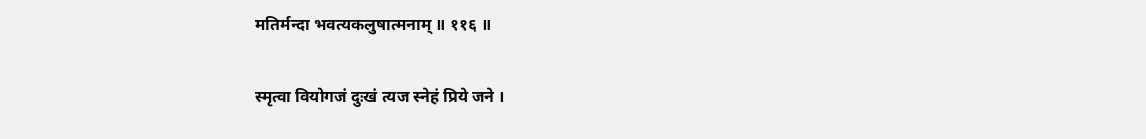मतिर्मन्दा भवत्यकलुषात्मनाम् ॥ ११६ ॥

स्मृत्वा वियोगजं दुःखं त्यज स्नेहं प्रिये जने ।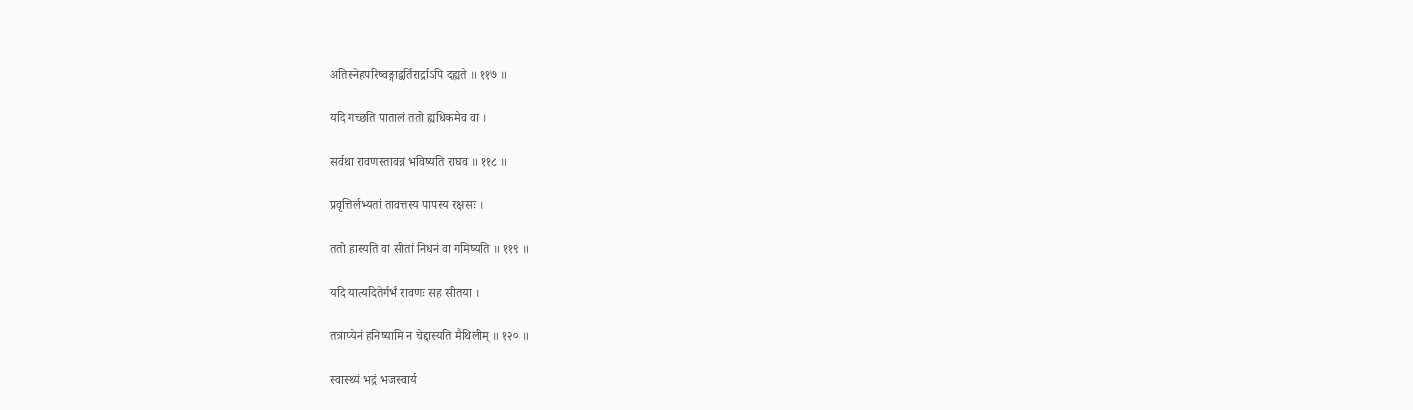अतिस्नेहपरिष्वङ्गाद्वर्तिरार्द्राऽपि दह्यते ॥ ११७ ॥

यदि गच्छति पातालं ततो ह्यधिकमेव वा ।

सर्वथा रावणस्तावन्न भविष्यति राघव ॥ ११८ ॥

प्रवृत्तिर्लभ्यतां तावत्तस्य पापस्य रक्षसः ।

ततो हास्यति वा सीतां निधनं वा गमिष्यति ॥ ११९ ॥

यदि यात्यदितेर्गर्भं रावणः सह सीतया ।

तत्राप्येनं हनिष्यामि न चेद्दास्यति मैथिलीम् ॥ १२० ॥

स्वास्थ्यं भद्रं भजस्वार्य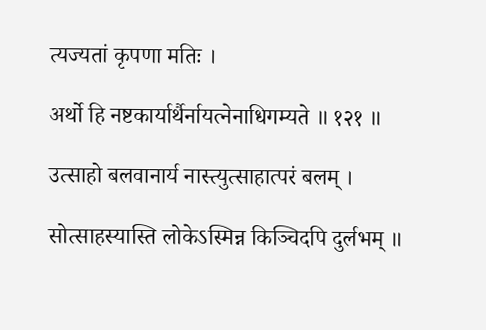त्यज्यतां कृपणा मतिः ।

अर्थो हि नष्टकार्यार्थैर्नायत्नेनाधिगम्यते ॥ १२१ ॥

उत्साहो बलवानार्य नास्त्युत्साहात्परं बलम् ।

सोत्साहस्यास्ति लोकेऽस्मिन्न किञ्चिदपि दुर्लभम् ॥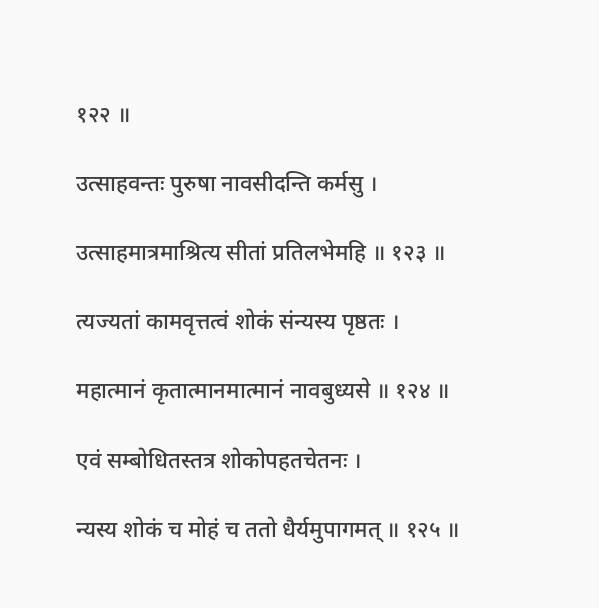१२२ ॥

उत्साहवन्तः पुरुषा नावसीदन्ति कर्मसु ।

उत्साहमात्रमाश्रित्य सीतां प्रतिलभेमहि ॥ १२३ ॥

त्यज्यतां कामवृत्तत्वं शोकं संन्यस्य पृष्ठतः ।

महात्मानं कृतात्मानमात्मानं नावबुध्यसे ॥ १२४ ॥

एवं सम्बोधितस्तत्र शोकोपहतचेतनः ।

न्यस्य शोकं च मोहं च ततो धैर्यमुपागमत् ॥ १२५ ॥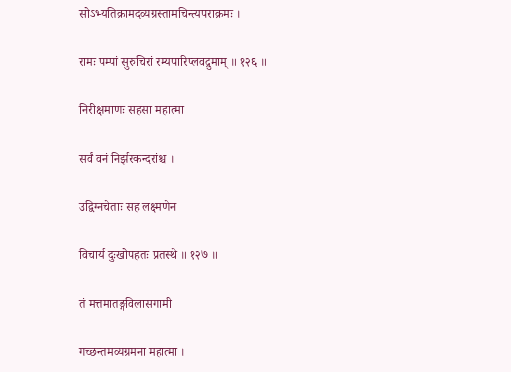सोऽभ्यतिक्रामदव्यग्रस्तामचिन्त्यपराक्रमः ।

रामः पम्पां सुरुचिरां रम्यपारिप्लवद्रुमाम् ॥ १२६ ॥

निरीक्षमाणः सहसा महात्मा

सर्वं वनं निर्झरकन्दरांश्च ।

उद्विग्नचेताः सह लक्ष्मणेन

विचार्य दुःखोपहतः प्रतस्थे ॥ १२७ ॥

तं मत्तमातङ्गविलासगामी

गच्छन्तमव्यग्रमना महात्मा ।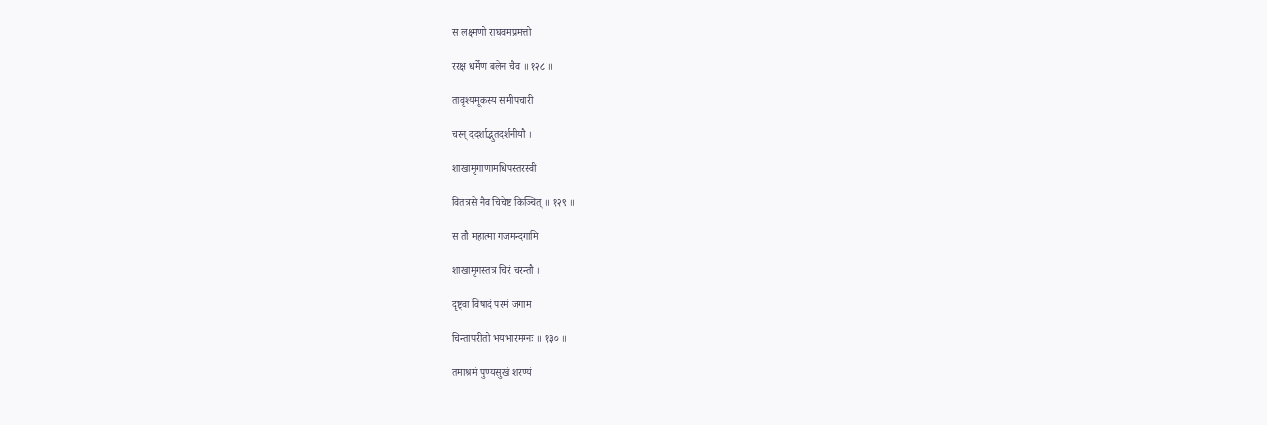स लक्ष्मणो राघवमप्रमत्तो

ररक्ष धर्मेण बलेन चैव ॥ १२८ ॥

तावृश्यमूकस्य समीपचारी

चरन् ददर्शाद्भुतदर्शनीयौ ।

शाखामृगाणामधिपस्तरस्वी

वितत्रसे नैव चिचेष्ट किञ्चित् ॥ १२९ ॥

स तौ महात्मा गजमन्दगामि

शाखामृगस्तत्र चिरं चरन्तौ ।

दृष्ट्वा विषादं परमं जगाम

चिन्तापरीतो भयभारमग्नः ॥ १३० ॥

तमाश्रमं पुण्यसुखं शरण्यं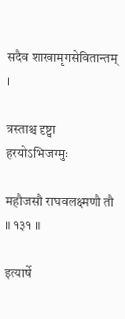सदैव शाखामृगसेवितान्तम् ।

त्रस्ताश्च दृष्ट्वा हरयोऽभिजग्मुः

महौजसौ राघवलक्ष्मणौ तौ ॥ १३१ ॥

इत्यार्षे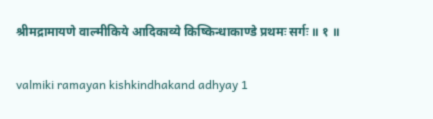श्रीमद्रामायणे वाल्मीकिये आदिकाव्ये किष्किन्धाकाण्डे प्रथमः सर्गः ॥ १ ॥

valmiki ramayan kishkindhakand adhyay 1